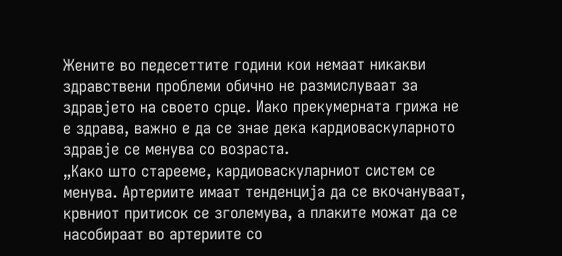Жените во педесеттите години кои немаат никакви здравствени проблеми обично не размислуваат за здравјето на своето срце. Иако прекумерната грижа не е здрава, важно е да се знае дека кардиоваскуларното здравје се менува со возраста.
„Како што старееме, кардиоваскуларниот систем се менува. Артериите имаат тенденција да се вкочануваат, крвниот притисок се зголемува, а плаките можат да се насобираат во артериите со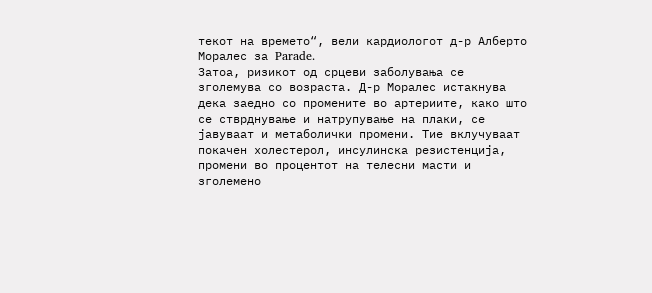текот на времето“, вели кардиологот д-р Алберто Моралес за Parade.
Затоа, ризикот од срцеви заболувања се зголемува со возраста. Д-р Моралес истакнува дека заедно со промените во артериите, како што се стврднување и натрупување на плаки, се јавуваат и метаболички промени. Тие вклучуваат покачен холестерол, инсулинска резистенција, промени во процентот на телесни масти и зголемено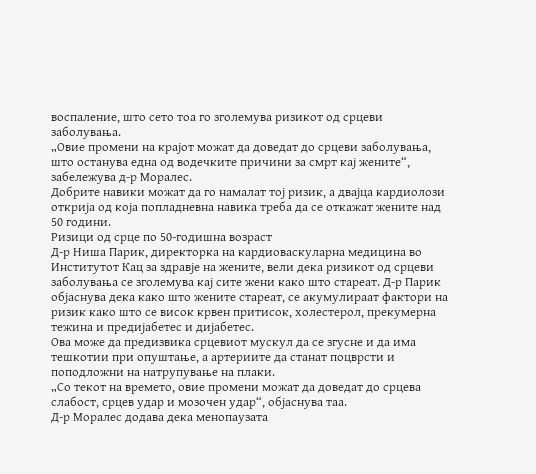воспаление, што сето тоа го зголемува ризикот од срцеви заболувања.
„Овие промени на крајот можат да доведат до срцеви заболувања, што останува една од водечките причини за смрт кај жените“, забележува д-р Моралес.
Добрите навики можат да го намалат тој ризик, а двајца кардиолози открија од која попладневна навика треба да се откажат жените над 50 години.
Ризици од срце по 50-годишна возраст
Д-р Ниша Парик, директорка на кардиоваскуларна медицина во Институтот Кац за здравје на жените, вели дека ризикот од срцеви заболувања се зголемува кај сите жени како што стареат. Д-р Парик објаснува дека како што жените стареат, се акумулираат фактори на ризик како што се висок крвен притисок, холестерол, прекумерна тежина и предијабетес и дијабетес.
Ова може да предизвика срцевиот мускул да се згусне и да има тешкотии при опуштање, а артериите да станат поцврсти и поподложни на натрупување на плаки.
„Со текот на времето, овие промени можат да доведат до срцева слабост, срцев удар и мозочен удар“, објаснува таа.
Д-р Моралес додава дека менопаузата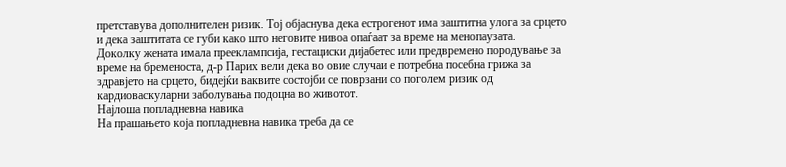претставува дополнителен ризик. Тој објаснува дека естрогенот има заштитна улога за срцето и дека заштитата се губи како што неговите нивоа опаѓаат за време на менопаузата.
Доколку жената имала прееклампсија, гестациски дијабетес или предвремено породување за време на бременоста, д-р Парих вели дека во овие случаи е потребна посебна грижа за здравјето на срцето, бидејќи ваквите состојби се поврзани со поголем ризик од кардиоваскуларни заболувања подоцна во животот.
Најлоша попладневна навика
На прашањето која попладневна навика треба да се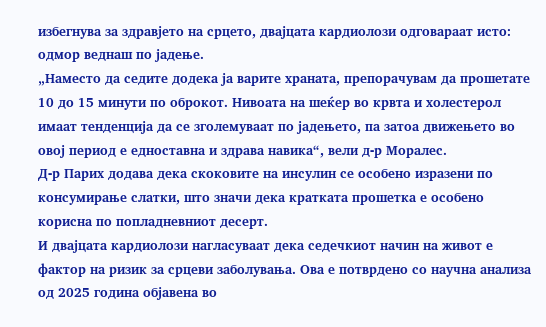избегнува за здравјето на срцето, двајцата кардиолози одговараат исто: одмор веднаш по јадење.
„Наместо да седите додека ја варите храната, препорачувам да прошетате 10 до 15 минути по оброкот. Нивоата на шеќер во крвта и холестерол имаат тенденција да се зголемуваат по јадењето, па затоа движењето во овој период е едноставна и здрава навика“, вели д-р Моралес.
Д-р Парих додава дека скоковите на инсулин се особено изразени по консумирање слатки, што значи дека кратката прошетка е особено корисна по попладневниот десерт.
И двајцата кардиолози нагласуваат дека седечкиот начин на живот е фактор на ризик за срцеви заболувања. Ова е потврдено со научна анализа од 2025 година објавена во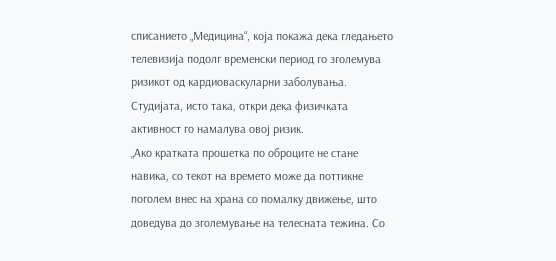списанието „Медицина“, која покажа дека гледањето телевизија подолг временски период го зголемува ризикот од кардиоваскуларни заболувања. Студијата, исто така, откри дека физичката активност го намалува овој ризик.
„Ако кратката прошетка по оброците не стане навика, со текот на времето може да поттикне поголем внес на храна со помалку движење, што доведува до зголемување на телесната тежина. Со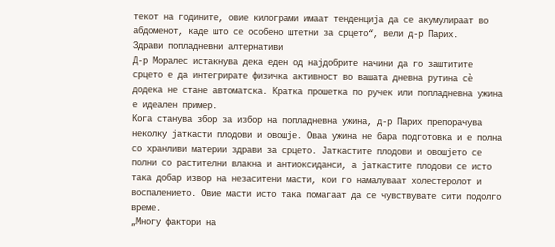текот на годините, овие килограми имаат тенденција да се акумулираат во абдоменот, каде што се особено штетни за срцето“, вели д-р Парих.
Здрави попладневни алтернативи
Д-р Моралес истакнува дека еден од најдобрите начини да го заштитите срцето е да интегрирате физичка активност во вашата дневна рутина сè додека не стане автоматска. Кратка прошетка по ручек или попладневна ужина е идеален пример.
Кога станува збор за избор на попладневна ужина, д-р Парих препорачува неколку јаткасти плодови и овошје. Оваа ужина не бара подготовка и е полна со хранливи материи здрави за срцето. Јаткастите плодови и овошјето се полни со растителни влакна и антиоксиданси, а јаткастите плодови се исто така добар извор на незаситени масти, кои го намалуваат холестеролот и воспалението. Овие масти исто така помагаат да се чувствувате сити подолго време.
„Многу фактори на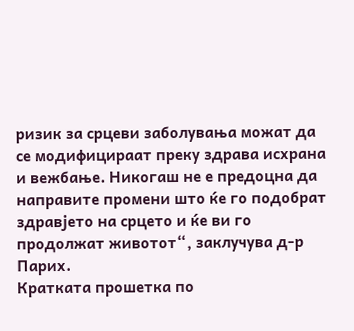ризик за срцеви заболувања можат да се модифицираат преку здрава исхрана и вежбање. Никогаш не е предоцна да направите промени што ќе го подобрат здравјето на срцето и ќе ви го продолжат животот“, заклучува д-р Парих.
Кратката прошетка по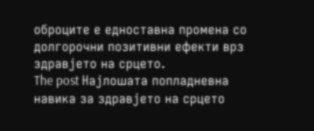оброците е едноставна промена со долгорочни позитивни ефекти врз здравјето на срцето.
The post Најлошата попладневна навика за здравјето на срцето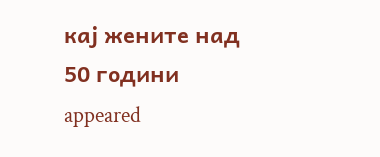кај жените над 50 години appeared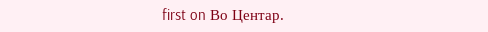first on Во Центар.